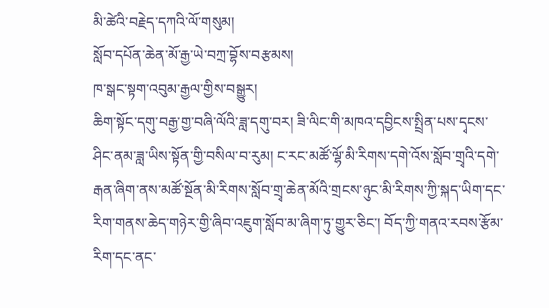མི་ཚེའི་བརྗེད་དཀའི་ལོ་གསུམ།
སློབ་དཔོན་ཆེན་མོ་རྒྱ་ཡེ་བཀྲ་བྷོས་བརྩམས།
ཁ་སྒང་སྟག་འབུམ་རྒྱལ་གྱིས་བསྒྱུར།
ཆིག་སྟོང་དགུ་བརྒྱ་གྱ་བཞི་ལོའི་ཟླ་དགུ་བར། ཟི་ལིང་གི་མཁའ་དབྱིངས་སྤྲིན་པས་དྭངས་ཤིང་ནམ་ཟླ་ཡིས་སྟོན་གྱི་བསིལ་བ་རུམ། ང་རང་མཚོ་ལྷོ་མི་རིགས་དགེ་འོས་སློབ་གྲྭའི་དགེ་རྒན་ཞིག་ནས་མཚོ་སྔོན་མི་རིགས་སློབ་གྲྭ་ཆེན་མོའི་གྲངས་ཉུང་མི་རིགས་ཀྱི་སྐད་ཡིག་དང་རིག་གནས་ཆེད་གཉེར་གྱི་ཞིབ་འཇུག་སློབ་མ་ཞིག་ཏུ་གྱུར་ཅིང་། བོད་ཀྱི་གནའ་རབས་རྩོམ་རིག་དང་ནང་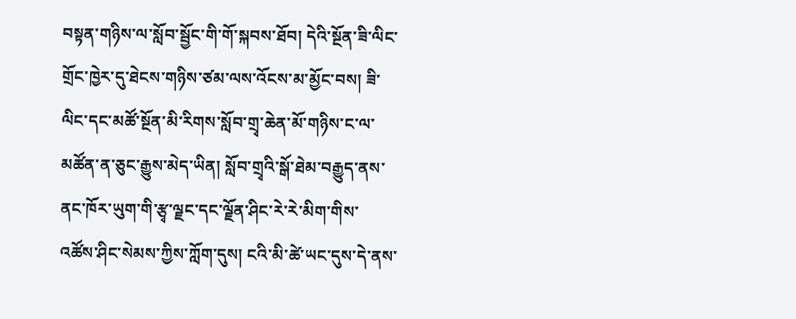བསྟན་གཉིས་ལ་སློབ་སྦྱོང་གི་གོ་སྐབས་ཐོབ། དེའི་སྔོན་ཟི་ལིང་གྲོང་ཁྱེར་དུ་ཐེངས་གཉིས་ཙམ་ལས་འོངས་མ་མྱོང་བས། ཟི་ལིང་དང་མཚོ་སྔོན་མི་རིགས་སློབ་གྲྭ་ཆེན་མོ་གཉིས་ང་ལ་མཚོན་ན་ཅུང་རྒྱུས་མེད་ཡིན། སློབ་གྲྭའི་སྒོ་ཐེམ་བརྒྱུད་ནས་ནང་ཁོར་ཡུག་གི་རྩྭ་ལྗང་དང་ལྗོན་ཤིང་རེ་རེ་མིག་གིས་འཚོས་ཤིང་སེམས་ཀྱིས་ཀློག་དུས། ངའི་མི་ཚེ་ཡང་དུས་དེ་ནས་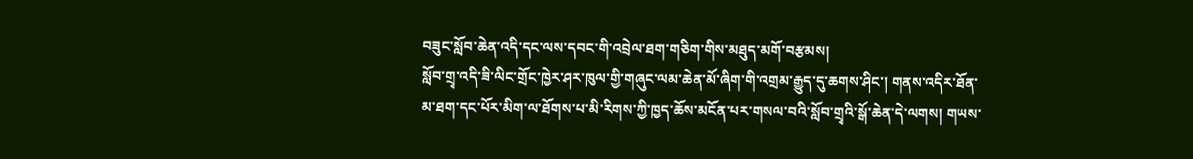བཟུང་སློབ་ཆེན་འདི་དང་ལས་དབང་གི་འབྲེལ་ཐག་གཅིག་གིས་མཐུད་མགོ་བརྩམས།
སློབ་གྲྭ་འདི་ཟི་ལིང་གྲོང་ཁྱེར་ཤར་ཁུལ་གྱི་གཞུང་ལམ་ཆེན་མོ་ཞིག་གི་འགྲམ་རྒྱུད་དུ་ཆགས་ཤིང་། གནས་འདིར་ཐོན་མ་ཐག་དང་པོར་མིག་ལ་ཐོགས་པ་མི་རིགས་ཀྱི་ཁྱད་ཆོས་མངོན་པར་གསལ་བའི་སློབ་གྲྭའི་སྒོ་ཆེན་དེ་ལགས། གཡས་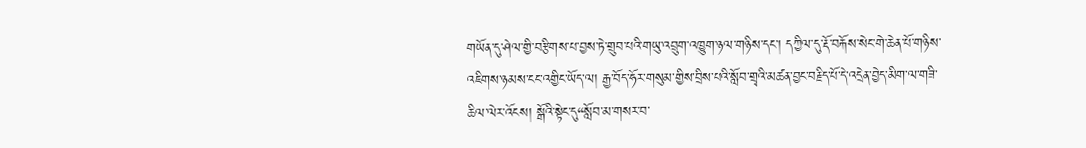གཡོན་དུ་ཤེལ་གྱི་བརྩིགས་པ་བྱས་ཏེ་གྲུབ་པའི་གཡུ་འབྲུག་འཁྱུག་ཉལ་གཉིས་དང་། དཀྱིལ་དུ་རྡོ་བརྐོས་སེང་གེ་ཆེན་པོ་གཉིས་འཇིགས་ཉམས་ངང་འགྱིང་ཡོད་ལ། རྒྱ་བོད་ཧོར་གསུམ་གྱིས་བྲིས་པའི་སློབ་གྲྭའི་མཚན་བྱང་བརྗིད་པོ་དེ་འདྲེན་བྱེད་མིག་ལ་གཟི་ཆིལ་ལེར་འོངས། སྒོའི་སྟེང་དུ“སློབ་མ་གསར་བ་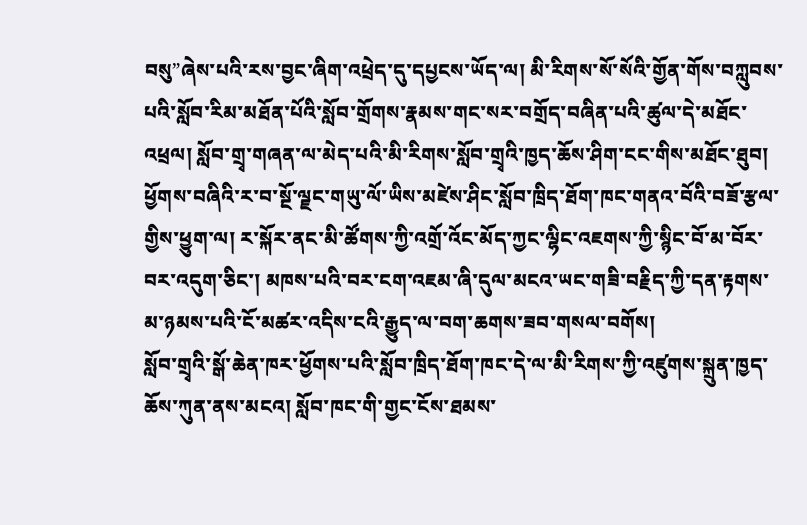བསུ”ཞེས་པའི་རས་བྱང་ཞིག་འཕྲེད་དུ་དཔྱངས་ཡོད་ལ། མི་རིགས་སོ་སོའི་གྱོན་གོས་བཀླུབས་པའི་སློབ་རིམ་མཐོན་པོའི་སློབ་གྲོགས་རྣམས་གང་སར་བགྲོད་བཞིན་པའི་ཚུལ་དེ་མཐོང་འཕྲལ། སློབ་གྲྭ་གཞན་ལ་མེད་པའི་མི་རིགས་སློབ་གྲྭའི་ཁྱད་ཆོས་ཤིག་ངང་གིས་མཐོང་ཐུབ། ཕྱོགས་བཞིའི་ར་བ་སྔོ་ལྗང་གཡུ་ལོ་ཡིས་མཛེས་ཤིང་སློབ་ཁྲིད་ཐོག་ཁང་གནའ་བོའི་བཟོ་རྩལ་གྱིས་ཕྱུག་ལ། ར་སྐོར་ནང་མི་ཚོགས་ཀྱི་འགྲོ་འོང་མོད་ཀྱང་ལྷིང་འཇགས་ཀྱི་སྙིང་བོ་མ་བོར་བར་འདུག་ཅིང་། མཁས་པའི་བར་ངག་འཇམ་ཞི་དུལ་མངའ་ཡང་གཟི་བརྗིད་ཀྱི་དན་རྟགས་མ་ཉམས་པའི་ངོ་མཚར་འདིས་ངའི་རྒྱུད་ལ་བག་ཆགས་ཟབ་གསལ་བགོས།
སློབ་གྲྭའི་སྒོ་ཆེན་ཁར་ཕྱོགས་པའི་སློབ་ཁྲིད་ཐོག་ཁང་དེ་ལ་མི་རིགས་ཀྱི་འཛུགས་སྐྲུན་ཁྱད་ཆོས་ཀུན་ནས་མངའ། སློབ་ཁང་གི་གྱང་ངོས་ཐམས་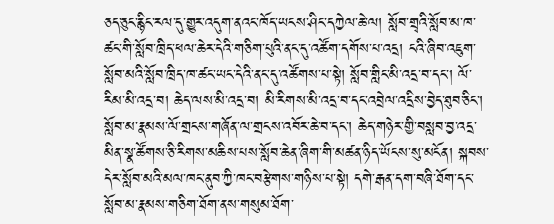ཅད་ཅུང་རྙིང་རལ་དུ་གྱུར་འདུག་ནའང་ཁོད་ཡངས་ཤིང་དཀྱེལ་ཆེ་ལ། སློབ་གྲྭའི་སློབ་མ་ཁ་ཚང་གི་སློབ་ཁྲིད་ཕལ་ཆེར་དེའི་གཅིག་པུའི་ནང་དུ་འཚོག་དགོས་པ་འདྲ། ངའི་ཞིབ་འཇུག་སློབ་མའི་སློབ་ཁྲིད་ཁ་ཚང་ཡང་དེའི་ནང་དུ་འཚོགས་པ་སྟེ། སློབ་གླིང་མི་འདྲ་བ་དང་། ལོ་རིམ་མི་འདྲ་བ། ཆེད་ལས་མི་འདྲ་བ། མི་རིགས་མི་འདྲ་བ་དང་འབྲེལ་འདྲིས་བྱེད་ཐུབ་ཅིང་། སློབ་མ་རྣམས་ལོ་གྲངས་གཞོན་ལ་གྲངས་འབོར་ཆེ་བ་དང་། ཆེད་གཉེར་གྱི་བསླབ་བྱ་འདྲ་མིན་སྣ་ཚོགས་ཅི་རིགས་མཆིས་པས་སློབ་ཆེན་ཞིག་གི་མཚན་ཉིད་ཡོངས་སུ་མངོན། སྐབས་དེར་སློབ་མའི་མལ་ཁང་ནུབ་ཀྱི་ཁང་བརྩེགས་གཉིས་པ་སྟེ། དགེ་རྒན་དག་བཞི་ཐོག་དང་སློབ་མ་རྣམས་གཅིག་ཐོག་ནས་གསུམ་ཐོག་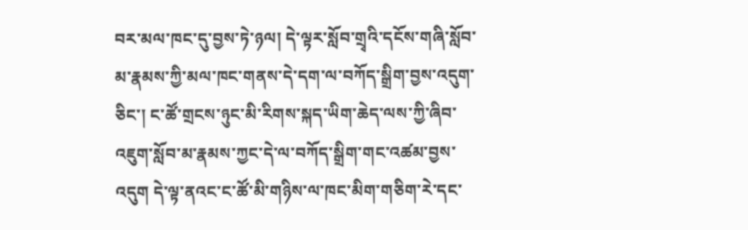བར་མལ་ཁང་དུ་བྱས་ཏེ་ཉལ། དེ་ལྟར་སློབ་གྲྭའི་དངོས་གཞི་སློབ་མ་རྣམས་ཀྱི་མལ་ཁང་གནས་དེ་དག་ལ་བཀོད་སྒྲིག་བྱས་འདུག་ཅིང་། ང་ཚོ་གྲངས་ཉུང་མི་རིགས་སྐད་ཡིག་ཆེད་ལས་ཀྱི་ཞིབ་འཇུག་སློབ་མ་རྣམས་ཀྱང་དེ་ལ་བཀོད་སྒྲིག་གང་འཚམ་བྱས་འདུག དེ་ལྟ་ནའང་ང་ཚོ་མི་གཉིས་ལ་ཁང་མིག་གཅིག་རེ་དང་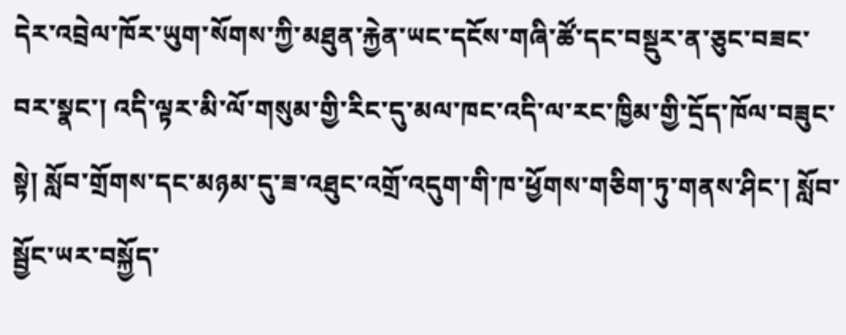དེར་འབྲེལ་ཁོར་ཡུག་སོགས་ཀྱི་མཐུན་རྐྱེན་ཡང་དངོས་གཞི་ཚོ་དང་བསྡུར་ན་ཅུང་བཟང་བར་སྣང་། འདི་ལྟར་མི་ལོ་གསུམ་གྱི་རིང་དུ་མལ་ཁང་འདི་ལ་རང་ཁྱིམ་གྱི་དྲོད་ཁོལ་བཟུང་སྟེ། སློབ་གྲོགས་དང་མཉམ་དུ་ཟ་འཐུང་འགྲོ་འདུག་གི་ཁ་ཕྱོགས་གཅིག་ཏུ་གནས་ཤིང་། སློབ་སྦྱོང་ཡར་བསྐྱོད་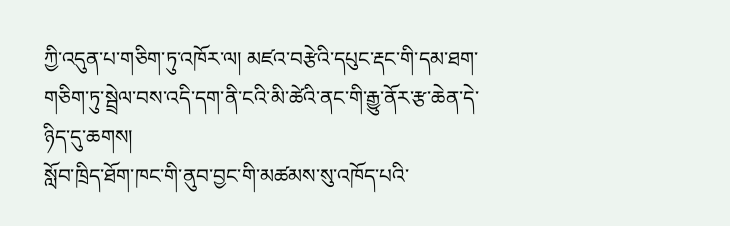ཀྱི་འདུན་པ་གཅིག་ཏུ་འཁོར་ལ། མཛའ་བརྩེའི་དཔུང་རྡང་གི་དམ་ཐག་གཅིག་ཏུ་སྦྲེལ་བས་འདི་དག་ནི་ངའི་མི་ཚེའི་ནང་གི་རྒྱུ་ནོར་རྩ་ཆེན་དེ་ཉིད་དུ་ཆགས།
སློབ་ཁྲིད་ཐོག་ཁང་གི་ནུབ་བྱང་གི་མཚམས་སུ་འཁོད་པའི་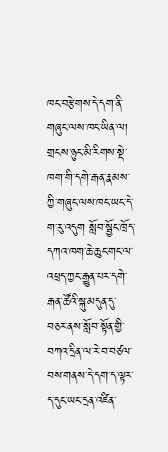ཁང་བརྩེགས་དེ་དག་ནི་གཞུང་ལས་ཁང་ཡིན་ལ། གྲངས་ཉུང་མི་རིགས་སྡེ་ཁག་གི་དགེ་རྒན་རྣམས་ཀྱི་གཞུང་ལས་ཁང་ཡང་དེ་ག་རུ་འདུག སློབ་སྦྱོང་ཁྲོད་དཀའ་ཁག་ཆེ་ཆུང་གང་ལ་འཕྲད་ཀྱང་རྒྱུན་པར་དགེ་རྒན་ཚོའི་སྐུ་མདུན་དུ་བཅར་ནས་སློབ་སྟོན་གྱི་བཀའ་དྲིན་ལ་རེ་བ་བཙལ་བས་གནས་དེ་དག་ད་ལྟར་ད་དུང་ཡང་དྲན་འཛིན་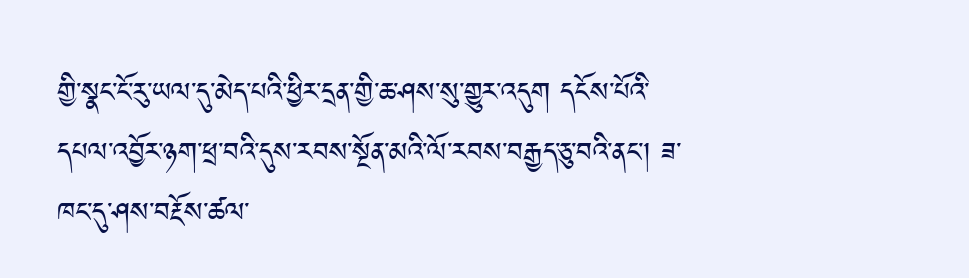གྱི་སྣང་ངོ་རུ་ཡལ་དུ་མེད་པའི་ཕྱིར་དྲན་གྱི་ཆ་ཤས་སུ་གྱུར་འདུག དངོས་པོའི་དཔལ་འབྱོར་ཉག་ཕྲ་བའི་དུས་རབས་སྔོན་མའི་ལོ་རབས་བརྒྱད་ཅུ་བའི་ནང་། ཟ་ཁང་དུ་ཤས་བརྔོས་ཚལ་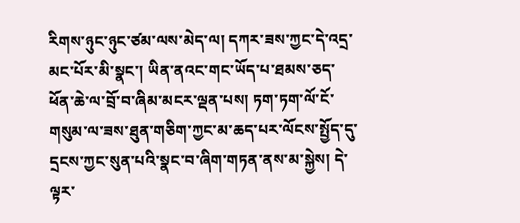རིགས་ཉུང་ཉུང་ཙམ་ལས་མེད་ལ། དཀར་ཟས་ཀྱང་དེ་འདྲ་མང་པོར་མི་སྣང་། ཡིན་ནའང་གང་ཡོད་པ་ཐམས་ཅད་ཕོན་ཆེ་ལ་བྲོ་བ་ཞིམ་མངར་ལྡན་པས། ཏག་ཏག་ལོ་ངོ་གསུམ་ལ་ཟས་ཐུན་གཅིག་ཀྱང་མ་ཆད་པར་ལོངས་སྤྱོད་དུ་དྲངས་ཀྱང་སུན་པའི་སྣང་བ་ཞིག་གཏན་ནས་མ་སྐྱེས། དེ་ལྟར་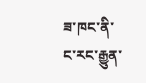ཟ་ཁང་ནི་ང་རང་རྒྱུན་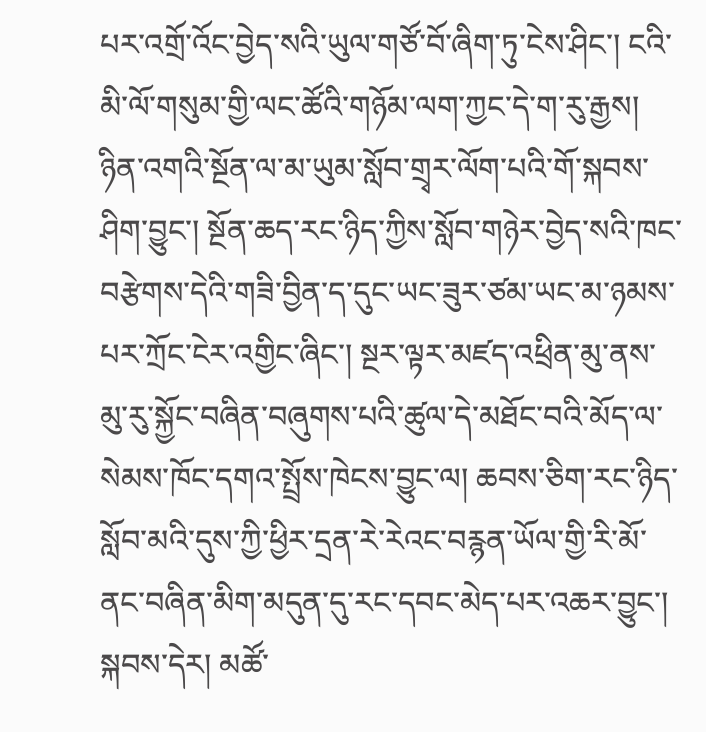པར་འགྲོ་འོང་བྱེད་སའི་ཡུལ་གཙོ་བོ་ཞིག་ཏུ་ངེས་ཤིང་། ངའི་མི་ལོ་གསུམ་གྱི་ལང་ཚོའི་གཉོམ་ལག་ཀྱང་དེ་ག་རུ་རྒྱས།
ཉིན་འགའི་སྔོན་ལ་མ་ཡུམ་སློབ་གྲྭར་ལོག་པའི་གོ་སྐབས་ཤིག་བྱུང་། སྔོན་ཆད་རང་ཉིད་ཀྱིས་སློབ་གཉེར་བྱེད་སའི་ཁང་བརྩེགས་དེའི་གཟི་བྱིན་ད་དུང་ཡང་ཟུར་ཙམ་ཡང་མ་ཉམས་པར་ཀྲོང་ངེར་འགྱིང་ཞིང་། སྔར་ལྟར་མཛད་འཕྲིན་མུ་ནས་མུ་རུ་སྐྱོང་བཞིན་བཞུགས་པའི་ཚུལ་དེ་མཐོང་བའི་མོད་ལ་སེམས་ཁོང་དགའ་སྤྲོས་ཁེངས་བྱུང་ལ། ཆབས་ཅིག་རང་ཉིད་སློབ་མའི་དུས་ཀྱི་ཕྱིར་དྲན་རེ་རེའང་བརྙན་ཡོལ་གྱི་རི་མོ་ནང་བཞིན་མིག་མདུན་དུ་རང་དབང་མེད་པར་འཆར་བྱུང་།
སྐབས་དེར། མཚོ་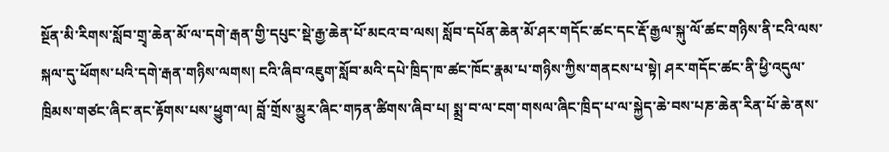སྔོན་མི་རིགས་སློབ་གྲྭ་ཆེན་མོ་ལ་དགེ་རྒན་གྱི་དཔུང་སྡེ་རྒྱ་ཆེན་པོ་མངའ་བ་ལས། སློབ་དཔོན་ཆེན་མོ་ཤར་གདོང་ཚང་དང་རྡོ་རྒྱལ་སྐུ་ལོ་ཚང་གཉིས་ནི་ངའི་ལས་སྐལ་དུ་ཕོགས་པའི་དགེ་རྒན་གཉིས་ལགས། ངའི་ཞིབ་འཇུག་སློབ་མའི་དཔེ་ཁྲིད་ཁ་ཚང་ཁོང་རྣམ་པ་གཉིས་ཀྱིས་གནངས་པ་སྟེ། ཤར་གདོང་ཚང་ནི་ཕྱི་འདུལ་ཁྲིམས་གཙང་ཞིང་ནང་རྟོགས་པས་ཕྱུག་ལ། བློ་གྲོས་མྱུར་ཞིང་གཏན་ཚིགས་ཞིབ་པ། སྨྲ་བ་ལ་ངག་གསལ་ཞིང་ཁྲིད་པ་ལ་སྐྱེད་ཆེ་བས་པཎ་ཆེན་རིན་པོ་ཆེ་ནས་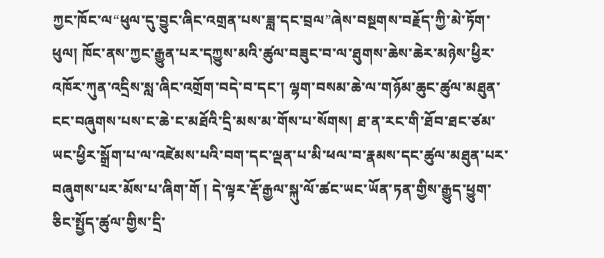ཀྱང་ཁོང་ལ“ཕུལ་དུ་བྱུང་ཞིང་འགྲན་པས་ཟླ་དང་བྲལ”ཞེས་བསྔགས་བརྗོད་ཀྱི་མེ་ཏོག་ཕུལ། ཁོང་ནས་ཀྱང་རྒྱུན་པར་དཀྱུས་མའི་ཚུལ་བཟུང་བ་ལ་ཐུགས་ཆེས་ཆེར་མཉེས་ཕྱིར་འཁོར་ཀུན་འདྲིས་སླ་ཞིང་འགྲོག་བདེ་བ་དང་། ལྷག་བསམ་ཆེ་ལ་གཉོམ་ཆུང་ཚུལ་མཐུན་ངང་བཞུགས་པས་ང་ཆེ་ང་མཐོའི་དྲི་མས་མ་གོས་པ་སོགས། ཐ་ན་རང་གི་ཐོབ་ཐང་ཙམ་ཡང་ཕྱིར་སྒྲོག་པ་ལ་འཛེམས་པའི་བག་དང་ལྡན་པ་མི་ཕལ་བ་རྣམས་དང་ཚུལ་མཐུན་པར་བཞུགས་པར་མོས་པ་ཞིག་གོ ། དེ་ལྟར་རྡོ་རྒྱལ་སྐུ་ལོ་ཚང་ཡང་ཡོན་ཏན་གྱིས་རྒྱུད་ཕྱུག་ཅིང་སྤྱོད་ཚུལ་གྱིས་དྲི་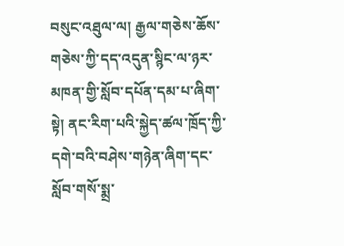བསུང་འཐུལ་ལ། རྒྱལ་གཅེས་ཆོས་གཅེས་ཀྱི་དད་འདུན་སྙིང་ལ་ཉར་མཁན་གྱི་སློབ་དཔོན་དམ་པ་ཞིག་སྟེ། ནང་རིག་པའི་སྐྱེད་ཚལ་ཁྲོད་ཀྱི་དགེ་བའི་བཤེས་གཉེན་ཞིག་དང་སློབ་གསོ་སྨྲ་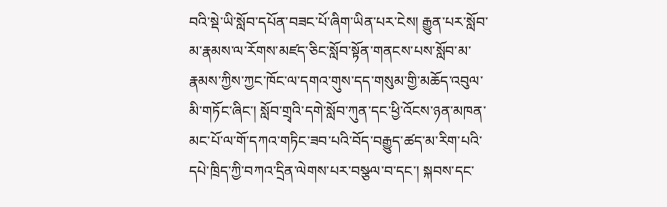བའི་སྡེ་ཡི་སློབ་དཔོན་བཟང་པོ་ཞིག་ཡིན་པར་ངེས། རྒྱུན་པར་སློབ་མ་རྣམས་ལ་རོགས་མཛད་ཅིང་སློབ་སྟོན་གནངས་པས་སློབ་མ་རྣམས་ཀྱིས་ཀྱང་ཁོང་ལ་དགའ་གུས་དད་གསུམ་གྱི་མཆོད་འབུལ་མི་གཏོང་ཞིང་། སློབ་གྲྭའི་དགེ་སློབ་ཀུན་དང་ཕྱི་འོངས་ཉན་མཁན་མང་པོ་ལ་གོ་དཀའ་གཏིང་ཟབ་པའི་བོད་བརྒྱུད་ཚད་མ་རིག་པའི་དཔེ་ཁྲིད་ཀྱི་བཀའ་དྲིན་ལེགས་པར་བསྩལ་བ་དང་། སྐབས་དང་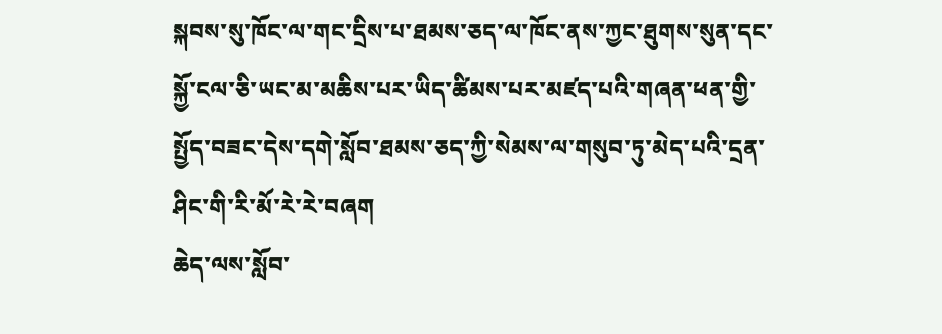སྐབས་སུ་ཁོང་ལ་གང་དྲིས་པ་ཐམས་ཅད་ལ་ཁོང་ནས་ཀྱང་ཐུགས་སུན་དང་སྐྱོ་ངལ་ཅི་ཡང་མ་མཆིས་པར་ཡིད་ཚིམས་པར་མཛད་པའི་གཞན་ཕན་གྱི་སྤྱོད་བཟང་དེས་དགེ་སློབ་ཐམས་ཅད་ཀྱི་སེམས་ལ་གསུབ་ཏུ་མེད་པའི་དྲན་ཤིང་གི་རི་མོ་རེ་རེ་བཞག
ཆེད་ལས་སློབ་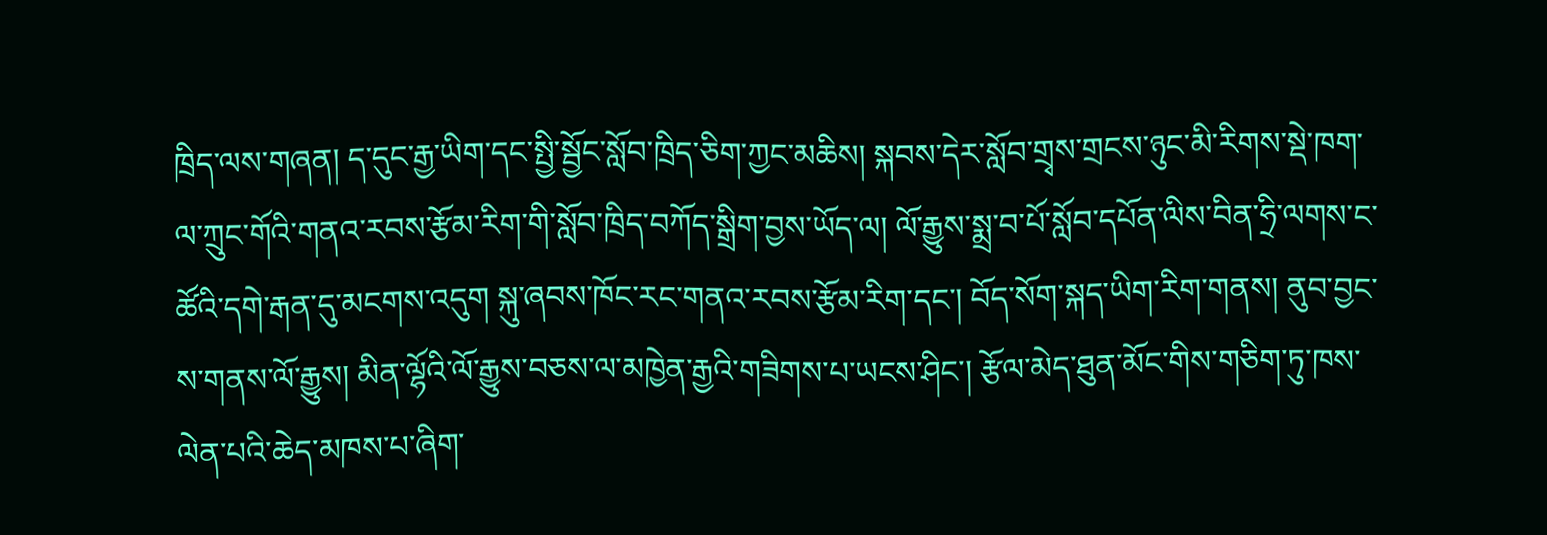ཁྲིད་ལས་གཞན། ད་དུང་རྒྱ་ཡིག་དང་སྤྱི་སྦྱོང་སློབ་ཁྲིད་ཅིག་ཀྱང་མཆིས། སྐབས་དེར་སློབ་གྲྭས་གྲངས་ཉུང་མི་རིགས་སྡེ་ཁག་ལ་ཀྲུང་གོའི་གནའ་རབས་རྩོམ་རིག་གི་སློབ་ཁྲིད་བཀོད་སྒྲིག་བྱས་ཡོད་ལ། ལོ་རྒྱུས་སྨྲ་བ་པོ་སློབ་དཔོན་ལིས་བིན་ཧྲི་ལགས་ང་ཚོའི་དགེ་རྒན་དུ་མངགས་འདུག སྐུ་ཞབས་ཁོང་རང་གནའ་རབས་རྩོམ་རིག་དང་། བོད་སོག་སྐད་ཡིག་རིག་གནས། ནུབ་བྱང་ས་གནས་ལོ་རྒྱུས། མིན་ལྷོའི་ལོ་རྒྱུས་བཅས་ལ་མཁྱེན་རྒྱའི་གཟིགས་པ་ཡངས་ཤིང་། རྩོལ་མེད་ཐུན་མོང་གིས་གཅིག་ཏུ་ཁས་ལེན་པའི་ཆེད་མཁས་པ་ཞིག་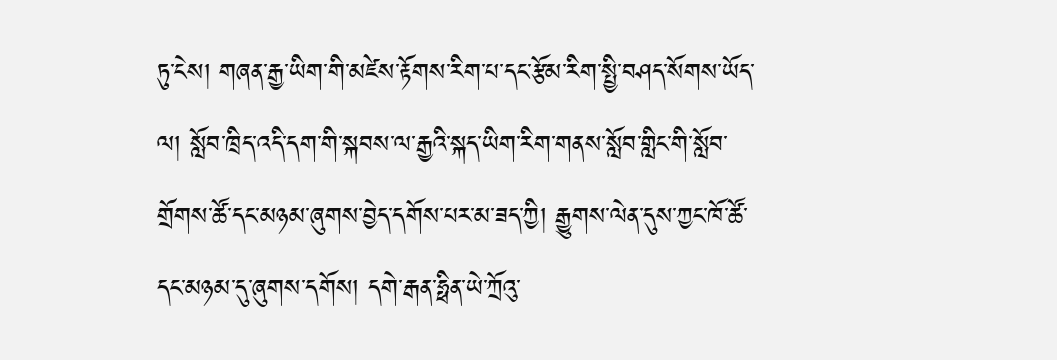ཏུ་ངེས། གཞན་རྒྱ་ཡིག་གི་མཛེས་རྟོགས་རིག་པ་དང་རྩོམ་རིག་སྤྱི་བཤད་སོགས་ཡོད་ལ། སློབ་ཁྲིད་འདི་དག་གི་སྐབས་ལ་རྒྱའི་སྐད་ཡིག་རིག་གནས་སློབ་གླིང་གི་སློབ་གྲོགས་ཚོ་དང་མཉམ་ཞུགས་བྱེད་དགོས་པར་མ་ཟད་ཀྱི། རྒྱུགས་ལེན་དུས་ཀྱང་ཁོ་ཚོ་དང་མཉམ་དུ་ཞུགས་དགོས། དགེ་རྒན་ཧྥིན་ཡེ་ཀྲོའུ་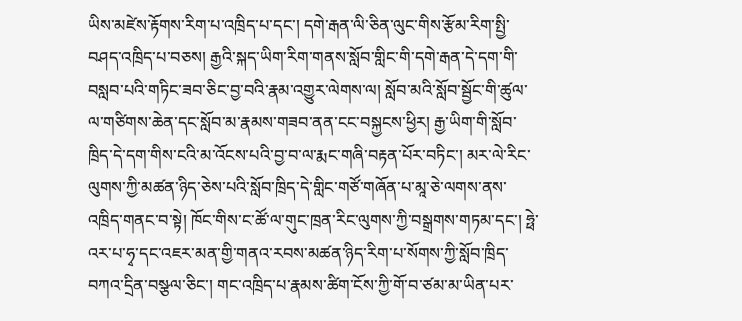ཡིས་མཛེས་རྟོགས་རིག་པ་འཁྲིད་པ་དང་། དགེ་རྒན་ལི་ཅིན་ལུང་གིས་རྩོམ་རིག་སྤྱི་བཤད་འཁྲིད་པ་བཅས། རྒྱའི་སྐད་ཡིག་རིག་གནས་སློབ་གླིང་གི་དགེ་རྒན་དེ་དག་གི་བསླབ་པའི་གཏིང་ཟབ་ཅིང་བྱ་བའི་རྣམ་འགྱུར་ལེགས་ལ། སློབ་མའི་སློབ་སྦྱོང་གི་ཚུལ་ལ་གཙིགས་ཆེན་དང་སློབ་མ་རྣམས་གཟབ་ནན་ངང་བསྐྱངས་ཕྱིར། རྒྱ་ཡིག་གི་སློབ་ཁྲིད་དེ་དག་གིས་ངའི་མ་འོངས་པའི་བྱ་བ་ལ་རྨང་གཞི་བརྟན་པོར་བཏིང་། མར་ལེ་རིང་ལུགས་ཀྱི་མཚན་ཉིད་ཅེས་པའི་སློབ་ཁྲིད་དེ་གླིང་གཙོ་གཞོན་པ་མཱ་ཅེ་ལགས་ནས་འཁྲིད་གནང་བ་སྟེ། ཁོང་གིས་ང་ཚོ་ལ་གུང་ཁྲན་རིང་ལུགས་ཀྱི་བསྒྲགས་གཏམ་དང་། ཧྥེ་འར་པ་ཧྭ་དང་འཇར་མན་གྱི་གནའ་རབས་མཚན་ཉིད་རིག་པ་སོགས་ཀྱི་སློབ་ཁྲིད་བཀའ་དྲིན་བསྩལ་ཅིང་། གང་འཁྲིད་པ་རྣམས་ཚིག་ངོས་ཀྱི་གོ་བ་ཙམ་མ་ཡིན་པར་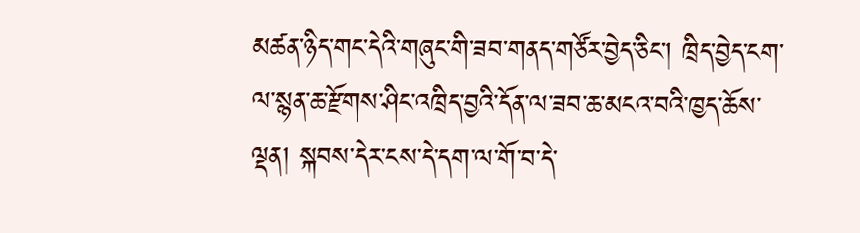མཚན་ཉིད་གང་དེའི་གཞུང་གི་ཟབ་གནད་གཙོར་བྱེད་ཅིང་། ཁྲིད་བྱེད་ངག་ལ་སྙན་ཆ་རྫོགས་ཤིང་འཁྲིད་བྱའི་དོན་ལ་ཟབ་ཆ་མངའ་བའི་ཁྱད་ཆོས་ལྡན། སྐབས་དེར་ངས་དེ་དག་ལ་གོ་བ་དེ་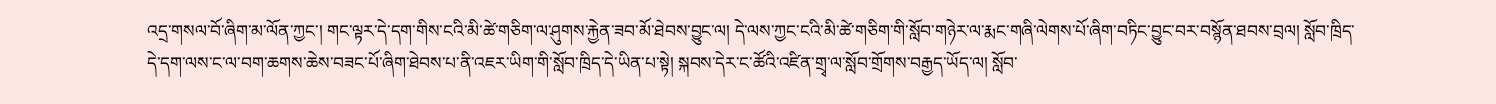འདྲ་གསལ་བོ་ཞིག་མ་ལོན་ཀྱང་། གང་ལྟར་དེ་དག་གིས་ངའི་མི་ཚེ་གཅིག་ལ་ཤུགས་རྐྱེན་ཟབ་མོ་ཐེབས་བྱུང་ལ། དེ་ལས་ཀྱང་ངའི་མི་ཚེ་གཅིག་གི་སློབ་གཉེར་ལ་རྨང་གཞི་ལེགས་པོ་ཞིག་བཏིང་བྱུང་བར་བསྙོན་ཐབས་བྲལ། སློབ་ཁྲིད་དེ་དག་ལས་ང་ལ་བག་ཆགས་ཆེས་བཟང་པོ་ཞིག་ཐེབས་པ་ནི་འཇར་ཡིག་གི་སློབ་ཁྲིད་དེ་ཡིན་པ་སྟེ། སྐབས་དེར་ང་ཚོའི་འཛིན་གྲྭ་ལ་སློབ་གྲོགས་བརྒྱད་ཡོད་ལ། སློབ་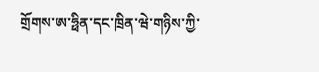གྲོགས་ཨ་ཧྥིན་དང་ཁྲིན་ཝེ་གཉིས་ཀྱི་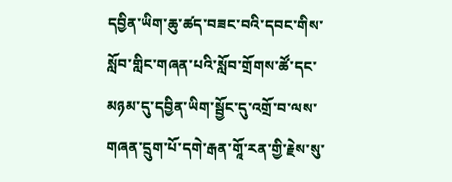དབྱིན་ཡིག་ཆུ་ཚད་བཟང་བའི་དབང་གིས་སློབ་གླིང་གཞན་པའི་སློབ་གྲོགས་ཚོ་དང་མཉམ་དུ་དབྱིན་ཡིག་སྦྱོང་དུ་འགྲོ་བ་ལས་གཞན་དྲུག་པོ་དགེ་རྒན་གཱོ་རན་གྱི་རྗེས་སུ་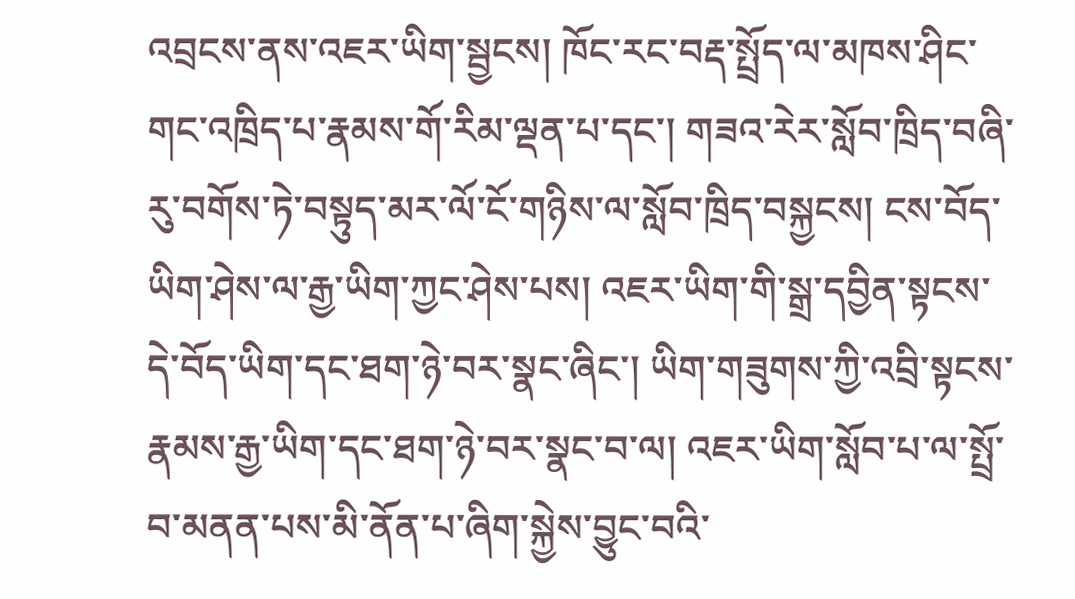འབྲངས་ནས་འཇར་ཡིག་སྦྱངས། ཁོང་རང་བརྡ་སྤྲོད་ལ་མཁས་ཤིང་གང་འཁྲིད་པ་རྣམས་གོ་རིམ་ལྡན་པ་དང་། གཟའ་རེར་སློབ་ཁྲིད་བཞི་རུ་བགོས་ཏེ་བསྟུད་མར་ལོ་ངོ་གཉིས་ལ་སློབ་ཁྲིད་བསྐྱངས། ངས་བོད་ཡིག་ཤེས་ལ་རྒྱ་ཡིག་ཀྱང་ཤེས་པས། འཇར་ཡིག་གི་སྒྲ་དབྱིན་སྟངས་དེ་བོད་ཡིག་དང་ཐག་ཉེ་བར་སྣང་ཞིང་། ཡིག་གཟུགས་ཀྱི་འབྲི་སྟངས་རྣམས་རྒྱ་ཡིག་དང་ཐག་ཉེ་བར་སྣང་བ་ལ། འཇར་ཡིག་སློབ་པ་ལ་སྤྲོ་བ་མནན་པས་མི་ནོན་པ་ཞིག་སྐྱེས་བྱུང་བའི་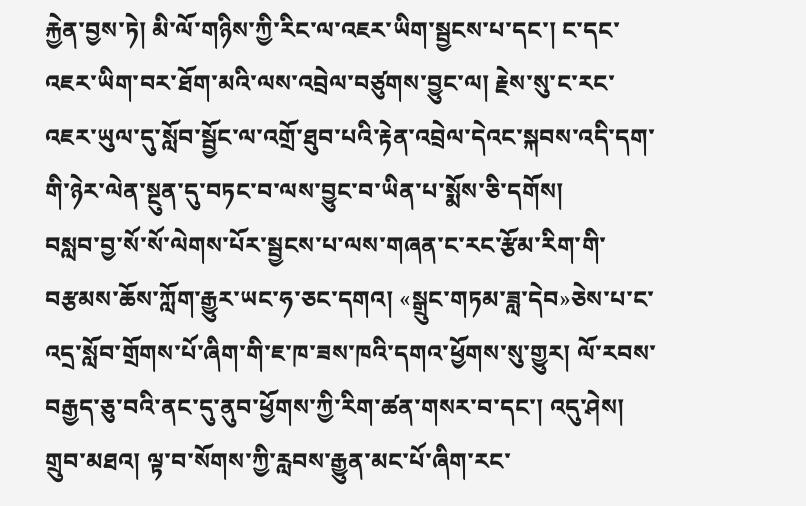རྐྱེན་བྱས་ཏེ། མི་ལོ་གཉིས་ཀྱི་རིང་ལ་འཇར་ཡིག་སྦྱངས་པ་དང་། ང་དང་འཇར་ཡིག་བར་ཐོག་མའི་ལས་འབྲེལ་བཙུགས་བྱུང་ལ། རྗེས་སུ་ང་རང་འཇར་ཡུལ་དུ་སློབ་སྦྱོང་ལ་འགྲོ་ཐུབ་པའི་རྟེན་འབྲེལ་དེའང་སྐབས་འདི་དག་གི་ཉེར་ལེན་སྔུན་དུ་བཏང་བ་ལས་བྱུང་བ་ཡིན་པ་སྨོས་ཅི་དགོས།
བསླབ་བྱ་སོ་སོ་ལེགས་པོར་སྦྱངས་པ་ལས་གཞན་ང་རང་རྩོམ་རིག་གི་བརྩམས་ཆོས་ཀློག་རྒྱུར་ཡང་ཧ་ཅང་དགའ། «སྒྲུང་གཏམ་ཟླ་དེབ»ཅེས་པ་ང་འདྲ་སློབ་གྲོགས་པོ་ཞིག་གི་ཇ་ཁ་ཟས་ཁའི་དགའ་ཕྱོགས་སུ་གྱུར། ལོ་རབས་བརྒྱད་ཅུ་བའི་ནང་དུ་ནུབ་ཕྱོགས་ཀྱི་རིག་ཚན་གསར་བ་དང་། འདུ་ཤེས། གྲུབ་མཐའ། ལྟ་བ་སོགས་ཀྱི་རླབས་རྒྱུན་མང་པོ་ཞིག་རང་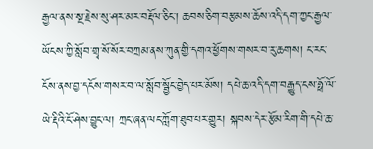རྒྱལ་ནས་སྔ་རྗེས་སུ་ཤར་མར་བརྡོལ་ཅིང་། ཆབས་ཅིག་བརྩམས་ཆོས་འདི་དག་ཀྱང་རྒྱལ་ཡོངས་ཀྱི་སློབ་གྲྭ་སོ་སོར་བཀྲམ་ནས་ཀུན་གྱི་དགའ་ཕྱོགས་གསར་བ་རུ་ཆགས། ང་རང་ངོས་ནས་བྱ་དངོས་གསར་བ་ལ་སློབ་སྦྱོང་བྱེད་པར་མོས། དཔེ་ཆ་འདི་དག་བརྒྱུད་ངས་ཧྥོ་ལོ་ཡེ་རྡིའི་ངོ་ཤེས་བྱུང་ལ། ཀྲང་ཞན་ལང་ཀློག་ཐུབ་པར་གྱུར། སྐབས་དེར་རྩོམ་རིག་གི་དཔེ་ཆ་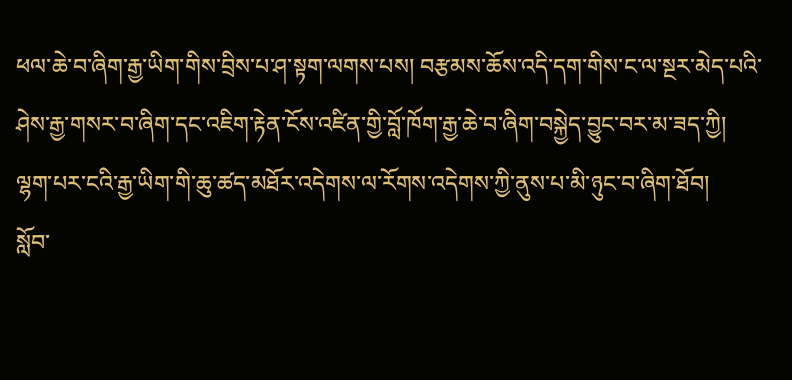ཕལ་ཆེ་བ་ཞིག་རྒྱ་ཡིག་གིས་བྲིས་པ་ཤ་སྟག་ལགས་པས། བརྩམས་ཆོས་འདི་དག་གིས་ང་ལ་སྔར་མེད་པའི་ཤེས་རྒྱ་གསར་བ་ཞིག་དང་འཇིག་རྟེན་ངོས་འཛིན་གྱི་བློ་ཁོག་རྒྱ་ཆེ་བ་ཞིག་བསྐྱེད་བྱུང་བར་མ་ཟད་ཀྱི། ལྷག་པར་ངའི་རྒྱ་ཡིག་གི་ཆུ་ཚད་མཐོར་འདེགས་ལ་རོགས་འདེགས་ཀྱི་ནུས་པ་མི་ཉུང་བ་ཞིག་ཐོབ།
སློབ་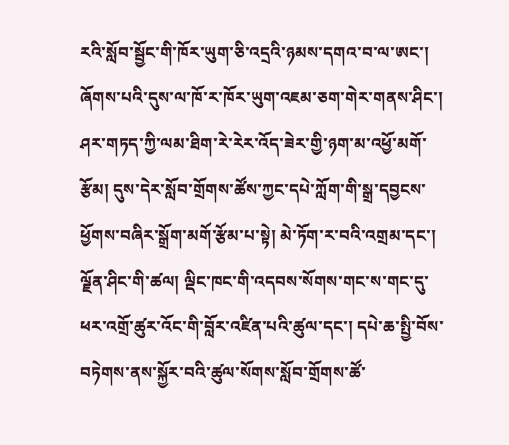རའི་སློབ་སྦྱོང་གི་ཁོར་ཡུག་ཅི་འདྲའི་ཉམས་དགའ་བ་ལ་ཨང་། ཞོགས་པའི་དུས་ལ་ཁོ་ར་ཁོར་ཡུག་འཇམ་ཅག་གེར་གནས་ཤིང་། ཤར་གཏད་ཀྱི་ལམ་ཐིག་རེ་རེར་འོད་ཟེར་གྱི་ཉག་མ་འཕྱོ་མགོ་རྩོམ། དུས་དེར་སློབ་གྲོགས་ཚོས་ཀྱང་དཔེ་ཀློག་གི་སྒྲ་དབྱངས་ཕྱོགས་བཞིར་སྒྲོག་མགོ་རྩོམ་པ་སྟེ། མེ་ཏོག་ར་བའི་འགྲམ་དང་། ལྗོན་ཤིང་གི་ཚལ། ལྡིང་ཁང་གི་འདབས་སོགས་གང་ས་གང་དུ་ཕར་འགྲོ་ཚུར་འོང་གི་བློར་འཛིན་པའི་ཚུལ་དང་། དཔེ་ཆ་སྤྱི་བོས་བཏེགས་ནས་སྐྱོར་བའི་ཚུལ་སོགས་སློབ་གྲོགས་ཚོ་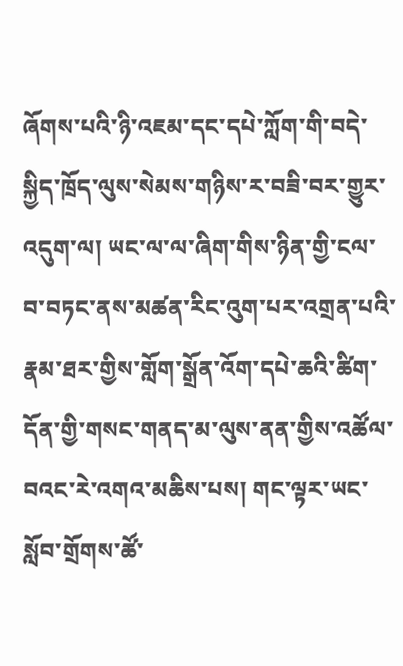ཞོགས་པའི་ཉི་འཇམ་དང་དཔེ་ཀློག་གི་བདེ་སྐྱིད་ཁྲོད་ལུས་སེམས་གཉིས་ར་བཟི་བར་གྱུར་འདུག་ལ། ཡང་ལ་ལ་ཞིག་གིས་ཉིན་གྱི་ངལ་བ་བཏང་ནས་མཚན་རིང་འུག་པར་འགྲན་པའི་རྣམ་ཐར་གྱིས་གློག་སྒྲོན་འོག་དཔེ་ཆའི་ཚིག་དོན་གྱི་གསང་གནད་མ་ལུས་ནན་གྱིས་འཚོལ་བའང་རེ་འགའ་མཆིས་པས། གང་ལྟར་ཡང་སློབ་གྲོགས་ཚོ་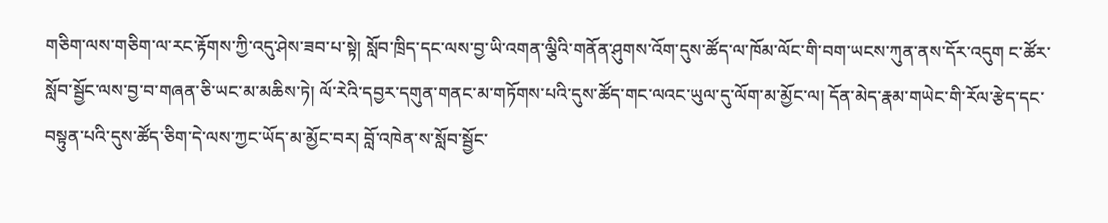གཅིག་ལས་གཅིག་ལ་རང་རྟོགས་ཀྱི་འདུ་ཤེས་ཟབ་པ་སྟེ། སློབ་ཁྲིད་དང་ལས་བྱ་ཡི་འགན་ལྕིའི་གནོན་ཤུགས་འོག་དུས་ཚོད་ལ་ཁོམ་ལོང་གི་བག་ཡངས་ཀུན་ནས་དོར་འདུག ང་ཚོར་སློབ་སྦྱོང་ལས་བྱ་བ་གཞན་ཅི་ཡང་མ་མཆིས་ཏེ། ལོ་རེའི་དབྱར་དགུན་གནང་མ་གཏོགས་པའི་དུས་ཚོད་གང་ལའང་ཡུལ་དུ་ལོག་མ་མྱོང་ལ། དོན་མེད་རྣམ་གཡེང་གི་རོལ་རྩེད་དང་བསྟུན་པའི་དུས་ཚོད་ཅིག་དེ་ལས་ཀྱང་ཡོད་མ་མྱོང་བར། བློ་འཁེན་ས་སློབ་སྦྱོང་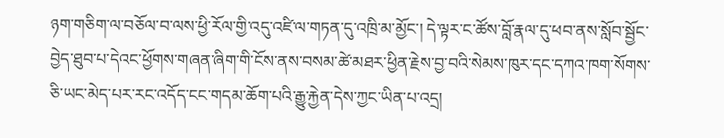ཉག་གཅིག་ལ་བཅོལ་བ་ལས་ཕྱི་རོལ་གྱི་འདུ་འཛི་ལ་གཏན་དུ་འཁྲི་མ་མྱོང་། དེ་ལྟར་ང་ཚོས་བློ་རྣལ་དུ་ཕབ་ནས་སློབ་སྦྱོང་བྱེད་ཐུབ་པ་དེའང་ཕྱོགས་གཞན་ཞིག་གི་ངོས་ནས་བསམ་ཚེ་མཐར་ཕྱིན་རྗེས་བྱ་བའི་སེམས་ཁུར་དང་དཀའ་ཁག་སོགས་ཅི་ཡང་མེད་པར་རང་འདོད་ངང་གདམ་ཆོག་པའི་རྒྱུ་རྐྱེན་དེས་ཀྱང་ཡིན་པ་འདྲ།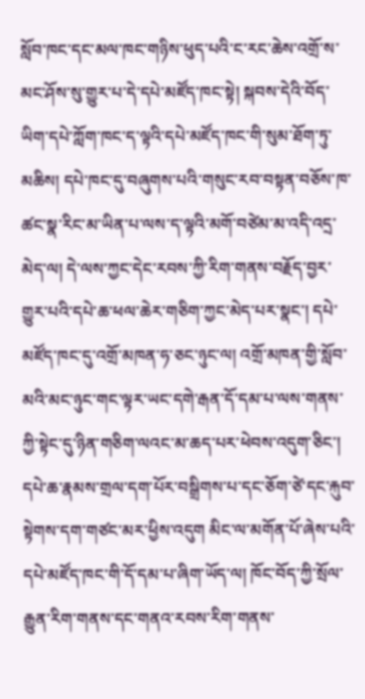སློབ་ཁང་དང་མལ་ཁང་གཉིས་ཕུད་པའི་ང་རང་ཆེས་འགྲོ་ས་མང་ཤོས་སུ་གྱུར་པ་དེ་དཔེ་མཛོད་ཁང་སྟེ། སྐབས་དེའི་བོད་ཡིག་དཔེ་ཀློག་ཁང་ད་ལྟའི་དཔེ་མཛོད་ཁང་གི་སུམ་ཐོག་ཏུ་མཆིས། དཔེ་ཁང་དུ་བཞུགས་པའི་གསུང་རབ་བསྟན་བཅོས་ཁ་ཚང་སྣ་རིང་མ་ཡིན་པ་ལས་ད་ལྟའི་མགོ་བཙེམ་མ་འདི་འདྲ་མེད་ལ། དེ་ལས་ཀྱང་དེང་རབས་ཀྱི་རིག་གནས་བརྗོད་བྱར་གྱུར་པའི་དཔེ་ཆ་ཕལ་ཆེར་གཅིག་ཀྱང་མེད་པར་སྣང་། དཔེ་མཛོད་ཁང་དུ་འགྲོ་མཁན་ཧ་ཅང་ཉུང་ལ། འགྲོ་མཁན་གྱི་སློབ་མའི་མང་ཉུང་གང་ལྟར་ཡང་དགེ་རྒན་དོ་དམ་པ་ལས་གནས་ཀྱི་སྟེང་དུ་ཉིན་གཅིག་ལའང་མ་ཆད་པར་ཕེབས་འདུག་ཅིང་། དཔེ་ཆ་རྣམས་གྲལ་དག་པོར་བསྒྲིགས་པ་དང་ཅོག་ཙེ་དང་རྐུབ་སྟེགས་དག་གཙང་མར་ཕྱིས་འདུག མིང་ལ་མགོན་པོ་ཞེས་པའི་དཔེ་མཛོད་ཁང་གི་དོ་དམ་པ་ཞིག་ཡོད་ལ། ཁོང་བོད་ཀྱི་སྲོལ་རྒྱུན་རིག་གནས་དང་གནའ་རབས་རིག་གནས་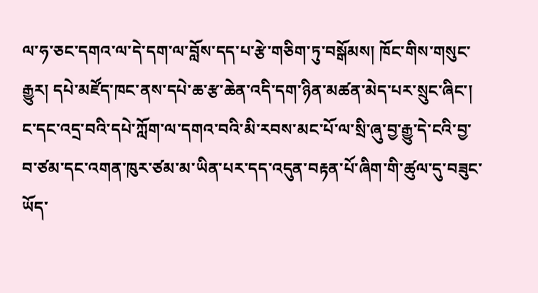ལ་ཧ་ཅང་དགའ་ལ་དེ་དག་ལ་བློས་དད་པ་རྩེ་གཅིག་ཏུ་བསྒོམས། ཁོང་གིས་གསུང་རྒྱུར། དཔེ་མཛོད་ཁང་ནས་དཔེ་ཆ་རྩ་ཆེན་འདི་དག་ཉིན་མཚན་མེད་པར་སྲུང་ཞིང་། ང་དང་འདྲ་བའི་དཔེ་ཀློག་ལ་དགའ་བའི་མི་རབས་མང་པོ་ལ་སྲི་ཞུ་བྱ་རྒྱུ་དེ་ངའི་བྱ་བ་ཙམ་དང་འགན་ཁུར་ཙམ་མ་ཡིན་པར་དད་འདུན་བརྟན་པོ་ཞིག་གི་ཚུལ་དུ་བཟུང་ཡོད་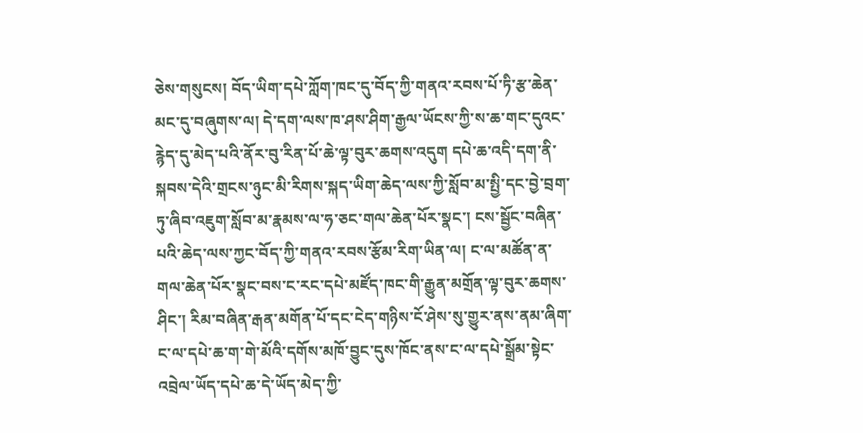ཅེས་གསུངས། བོད་ཡིག་དཔེ་ཀློག་ཁང་དུ་བོད་ཀྱི་གནའ་རབས་པོ་ཏི་རྩ་ཆེན་མང་དུ་བཞུགས་ལ། དེ་དག་ལས་ཁ་ཤས་ཤིག་རྒྱལ་ཡོངས་ཀྱི་ས་ཆ་གང་དུའང་རྙེད་དུ་མེད་པའི་ནོར་བུ་རིན་པོ་ཆེ་ལྟ་བུར་ཆགས་འདུག དཔེ་ཆ་འདི་དག་ནི་སྐབས་དེའི་གྲངས་ཉུང་མི་རིགས་སྐད་ཡིག་ཆེད་ལས་ཀྱི་སློབ་མ་སྤྱི་དང་བྱེ་བྲག་ཏུ་ཞིབ་འཇུག་སློབ་མ་རྣམས་ལ་ཧ་ཅང་གལ་ཆེན་པོར་སྣང་། ངས་སྦྱོང་བཞིན་པའི་ཆེད་ལས་ཀྱང་བོད་ཀྱི་གནའ་རབས་རྩོམ་རིག་ཡིན་ལ། ང་ལ་མཚོན་ན་གལ་ཆེན་པོར་སྣང་བས་ང་རང་དཔེ་མཛོད་ཁང་གི་རྒྱུན་མགྲོན་ལྟ་བུར་ཆགས་ཤིང་། རིམ་བཞིན་རྒན་མགོན་པོ་དང་ངེད་གཉིས་ངོ་ཤེས་སུ་གྱུར་ནས་ནམ་ཞིག་ང་ལ་དཔེ་ཆ་ག་གེ་མོའི་དགོས་མཁོ་བྱུང་དུས་ཁོང་ནས་ང་ལ་དཔེ་སྒྲོམ་སྟེང་འབྲེལ་ཡོད་དཔེ་ཆ་དེ་ཡོད་མེད་ཀྱི་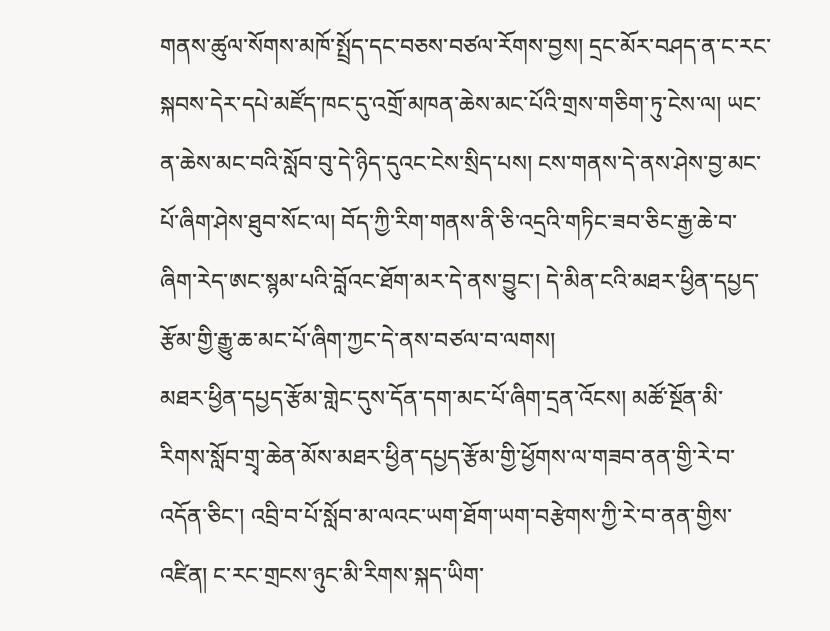གནས་ཚུལ་སོགས་མཁོ་སྤྲོད་དང་བཅས་བཙལ་རོགས་བྱས། དྲང་མོར་བཤད་ན་ང་རང་སྐབས་དེར་དཔེ་མཛོད་ཁང་དུ་འགྲོ་མཁན་ཆེས་མང་པོའི་གྲས་གཅིག་ཏུ་ངེས་ལ། ཡང་ན་ཆེས་མང་བའི་སློབ་བུ་དེ་ཉིད་དུའང་ངེས་སྲིད་པས། ངས་གནས་དེ་ནས་ཤེས་བྱ་མང་པོ་ཞིག་ཤེས་ཐུབ་སོང་ལ། བོད་ཀྱི་རིག་གནས་ནི་ཅི་འདྲའི་གཏིང་ཟབ་ཅིང་རྒྱ་ཆེ་བ་ཞིག་རེད་ཨང་སྙམ་པའི་བློའང་ཐོག་མར་དེ་ནས་བྱུང་། དེ་མིན་ངའི་མཐར་ཕྱིན་དཔྱད་རྩོམ་གྱི་རྒྱུ་ཆ་མང་པོ་ཞིག་ཀྱང་དེ་ནས་བཙལ་བ་ལགས།
མཐར་ཕྱིན་དཔྱད་རྩོམ་གླེང་དུས་དོན་དག་མང་པོ་ཞིག་དྲན་འོངས། མཚོ་སྔོན་མི་རིགས་སློབ་གྲྭ་ཆེན་མོས་མཐར་ཕྱིན་དཔྱད་རྩོམ་གྱི་ཕྱོགས་ལ་གཟབ་ནན་གྱི་རེ་བ་འདོན་ཅིང་། འབྲི་བ་པོ་སློབ་མ་ལའང་ཡག་ཐོག་ཡག་བརྩེགས་ཀྱི་རེ་བ་ནན་གྱིས་འཛིན། ང་རང་གྲངས་ཉུང་མི་རིགས་སྐད་ཡིག་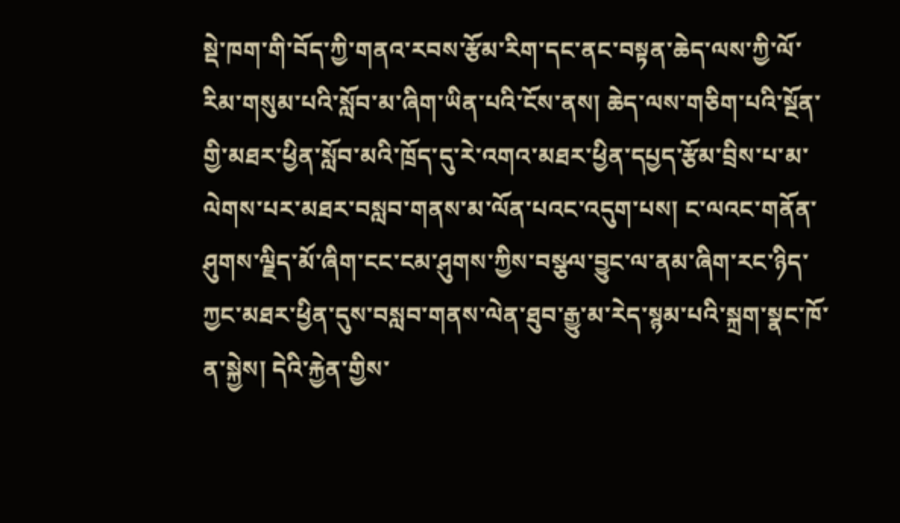སྡེ་ཁག་གི་བོད་ཀྱི་གནའ་རབས་རྩོམ་རིག་དང་ནང་བསྟན་ཆེད་ལས་ཀྱི་ལོ་རིམ་གསུམ་པའི་སློབ་མ་ཞིག་ཡིན་པའི་ངོས་ནས། ཆེད་ལས་གཅིག་པའི་སྔོན་གྱི་མཐར་ཕྱིན་སློབ་མའི་ཁྲོད་དུ་རེ་འགའ་མཐར་ཕྱིན་དཔྱད་རྩོམ་བྲིས་པ་མ་ལེགས་པར་མཐར་བསླབ་གནས་མ་ལོན་པའང་འདུག་པས། ང་ལའང་གནོན་ཤུགས་ལྗིད་མོ་ཞིག་ངང་ངམ་ཤུགས་ཀྱིས་བསྩལ་བྱུང་ལ་ནམ་ཞིག་རང་ཉིད་ཀྱང་མཐར་ཕྱིན་དུས་བསླབ་གནས་ལེན་ཐུབ་རྒྱུ་མ་རེད་སྙམ་པའི་སྐྲག་སྣང་ཁོ་ན་སྐྱེས། དེའི་རྐྱེན་གྱིས་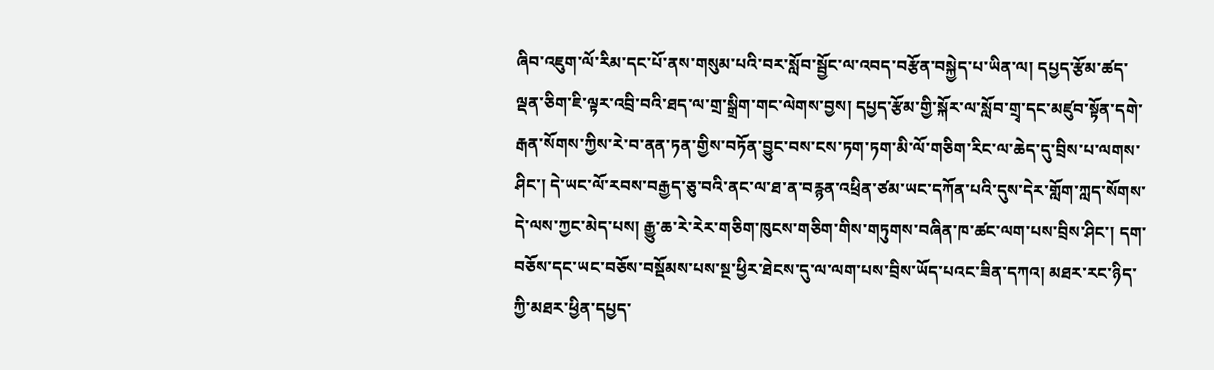ཞིབ་འཇུག་ལོ་རིམ་དང་པོ་ནས་གསུམ་པའི་བར་སློབ་སྦྱོང་ལ་འབད་བརྩོན་བསྐྱེད་པ་ཡིན་ལ། དཔྱད་རྩོམ་ཚད་ལྡན་ཅིག་ཇི་ལྟར་འབྲི་བའི་ཐད་ལ་གྲ་སྒྲིག་གང་ལེགས་བྱས། དཔྱད་རྩོམ་གྱི་སྐོར་ལ་སློབ་གྲྭ་དང་མཛུབ་སྟོན་དགེ་རྒན་སོགས་ཀྱིས་རེ་བ་ནན་ཏན་གྱིས་བཏོན་བྱུང་བས་ངས་ཏག་ཏག་མི་ལོ་གཅིག་རིང་ལ་ཆེད་དུ་བྲིས་པ་ལགས་ཤིང་། དེ་ཡང་ལོ་རབས་བརྒྱད་ཅུ་བའི་ནང་ལ་ཐ་ན་བརྙན་འཕྲིན་ཙམ་ཡང་དཀོན་པའི་དུས་དེར་གློག་ཀླད་སོགས་དེ་ལས་ཀྱང་མེད་པས། རྒྱུ་ཆ་རེ་རེར་གཅིག་ཁུངས་གཅིག་གིས་གཏུགས་བཞིན་ཁ་ཚང་ལག་པས་བྲིས་ཤིང་། དག་བཅོས་དང་ཡང་བཅོས་བསྡོམས་པས་སྔ་ཕྱིར་ཐེངས་དུ་ལ་ལག་པས་བྲིས་ཡོད་པའང་ཟིན་དཀའ། མཐར་རང་ཉིད་ཀྱི་མཐར་ཕྱིན་དཔྱད་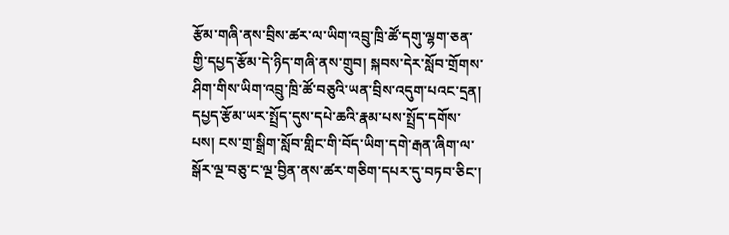རྩོམ་གཞི་ནས་བྲིས་ཚར་ལ་ཡིག་འབྲུ་ཁྲི་ཚོ་དགུ་ལྷག་ཅན་གྱི་དཔྱད་རྩོམ་དེ་ཉིད་གཞི་ནས་གྲུབ། སྐབས་དེར་སློབ་གྲོགས་ཤིག་གིས་ཡིག་འབྲུ་ཁྲི་ཚོ་བཅུའི་ཡན་བྲིས་འདུག་པའང་དྲན། དཔྱད་རྩོམ་ཡར་སྤྲོད་དུས་དཔེ་ཆའི་རྣམ་པས་སྤྲོད་དགོས་པས། ངས་གྲ་སྒྲིག་སློབ་གླིང་གི་བོད་ཡིག་དགེ་རྒན་ཞིག་ལ་སྒོར་ལྔ་བཅུ་ང་ལྔ་བྱིན་ནས་ཚར་གཅིག་དཔར་དུ་བཏབ་ཅིང་།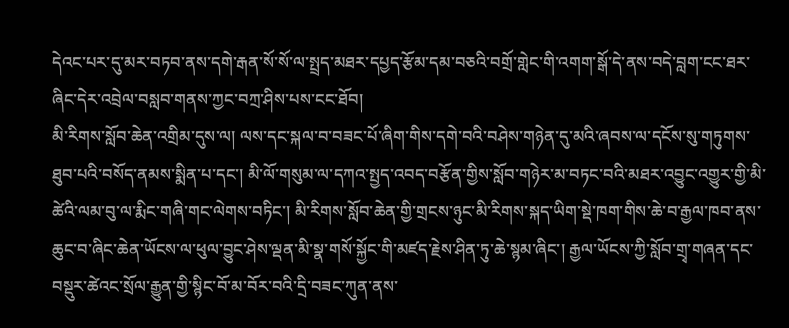དེའང་པར་དུ་མར་བཏབ་ནས་དགེ་རྒན་སོ་སོ་ལ་སྤྲད་མཐར་དཔྱད་རྩོམ་དམ་བཅའི་བགྲོ་གླེང་གི་འགག་སྒོ་དེ་ནས་བདེ་བླག་ངང་ཐར་ཞིང་དེར་འབྲེལ་བསླབ་གནས་ཀྱང་བཀྲ་ཤིས་པས་ངང་ཐོབ།
མི་རིགས་སློབ་ཆེན་འགྲིམ་དུས་ལ། ལས་དང་སྐལ་བ་བཟང་པོ་ཞིག་གིས་དགེ་བའི་བཤེས་གཉེན་དུ་མའི་ཞབས་ལ་དངོས་སུ་གཏུགས་ཐུབ་པའི་བསོད་ནམས་སྨིན་པ་དང་། མི་ལོ་གསུམ་ལ་དཀའ་སྤྱད་འབད་བརྩོན་གྱིས་སློབ་གཉེར་མ་བཏང་བའི་མཐར་འབྱུང་འགྱུར་གྱི་མི་ཚེའི་ལམ་བུ་ལ་རྨིང་གཞི་གང་ལེགས་བཏིང་། མི་རིགས་སློབ་ཆེན་གྱི་གྲངས་ཉུང་མི་རིགས་སྐད་ཡིག་སྡེ་ཁག་གིས་ཆེ་བ་རྒྱལ་ཁབ་ནས་ཆུང་བ་ཞིང་ཆེན་ཡོངས་ལ་ཕུལ་བྱུང་ཤེས་ལྡན་མི་སྣ་གསོ་སྐྱོང་གི་མཛད་རྗེས་ཤིན་ཏུ་ཆེ་སྙམ་ཞིང་། རྒྱལ་ཡོངས་ཀྱི་སློབ་གྲྭ་གཞན་དང་བསྡུར་ཚེའང་སྲོལ་རྒྱུན་གྱི་སྙིང་བོ་མ་བོར་བའི་དྲི་བཟང་ཀུན་ནས་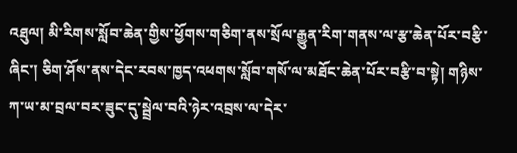འཐུལ། མི་རིགས་སློབ་ཆེན་གྱིས་ཕྱོགས་གཅིག་ནས་སྲོལ་རྒྱུན་རིག་གནས་ལ་རྩ་ཆེན་པོར་བརྩི་ཞིང་། ཅིག་ཤོས་ནས་དེང་རབས་ཁྱད་འཕགས་སློབ་གསོ་ལ་མཐོང་ཆེན་པོར་བརྩི་བ་སྟེ། གཉིས་ཀ་ཡ་མ་བྲལ་བར་ཟུང་དུ་སྦྲེལ་བའི་ཉེར་འབྲས་ལ་དེར་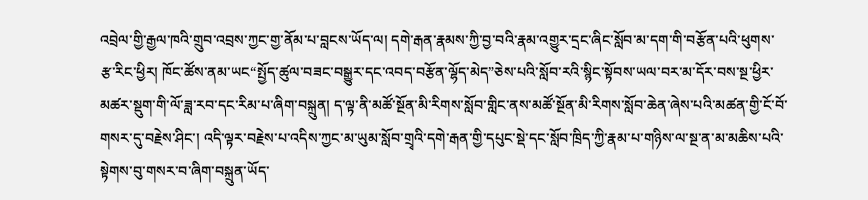འབྲེལ་གྱི་རྒྱལ་ཁའི་གྲུབ་འབྲས་ཀྱང་གྱ་ནོམ་པ་བླངས་ཡོད་ལ། དགེ་རྒན་རྣམས་ཀྱི་བྱ་བའི་རྣམ་འགྱུར་དྲང་ཞིང་སློབ་མ་དག་གི་བརྩོན་པའི་ཕུགས་རྩ་རིང་ཕྱིར། ཁོང་ཚོས་ནམ་ཡང“སྤྱོད་ཚུལ་བཟང་བསྒྱུར་དང་འབད་བརྩོན་ལྷོད་མེད”ཅེས་པའི་སློབ་རའི་སྙིང་སྟོབས་ཡལ་བར་མ་དོར་བས་སྔ་ཕྱིར་མཚར་སྡུག་གི་ལོ་ཟླ་རབ་དང་རིམ་པ་ཞིག་བསྐྲུན། ད་ལྟ་ནི་མཚོ་སྔོན་མི་རིགས་སློབ་གླིང་ནས་མཚོ་སྔོན་མི་རིགས་སློབ་ཆེན་ཞེས་པའི་མཚན་གྱི་ངོ་བོ་གསར་དུ་བརྗེས་ཤིང་། འདི་ལྟར་བརྗེས་པ་འདིས་ཀྱང་མ་ཡུམ་སློབ་གྲྭའི་དགེ་རྒན་གྱི་དཔུང་སྡེ་དང་སློབ་ཁྲིད་ཀྱི་རྣམ་པ་གཉིས་ལ་སྔ་ན་མ་མཆིས་པའི་སྟེགས་བུ་གསར་བ་ཞིག་བསྐྲུན་ཡོད་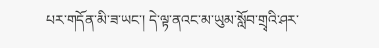པར་གདོན་མི་ཟ་ཡང་། དེ་ལྟ་ནའང་མ་ཡུམ་སློབ་གྲྭའི་ཤར་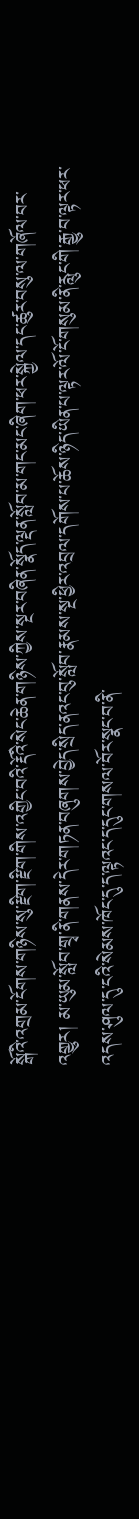སྒོའི་འགྲམ་ངོགས་གཉིས་སུ་རྫིག་རྫིག་གིས་འགྱིང་བའི་རྡོའི་སེང་ཆེན་གཉིས་ཀྱིས་སྔར་བཞིན་སྣོད་ལྡན་སློབ་མ་གང་མང་ཞིག་ཕར་སྐྱེལ་དང་ཚུར་བསུ་ལ་གཞོལ་བར་འགྱུར། མ་ཡུམ་སློབ་གྲྭ་ནི་གནས་དེར་གཏན་བཞུགས་བྱེད་སྲིད་ནའང་བུ་སློབ་རྣམས་སྔ་ཕྱིར་འབྲལ་དགོས་པ་ཆོས་ཉིད་ཡིན་པ་ལྟར་ལོ་ངོ་གསུམ་ནི་རླུང་གི་རྒྱུ་བ་ལྟར་ཕར་འདས་ཤུལ་དུ་ངའི་སེམས་ཁོང་དུ་ད་ལྟའང་ད་དུང་གསལ་བོར་སྣང་བ་ནི་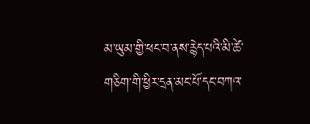མ་ཡུམ་གྱི་ཕང་བ་ནས་རྙེད་པའི་མི་ཚེ་གཅིག་གི་ཕྱིར་དྲན་མང་པོ་དང་བཀའ་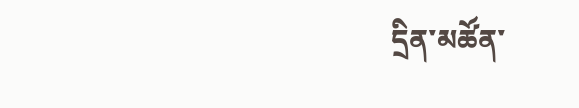དྲིན་མཚོན་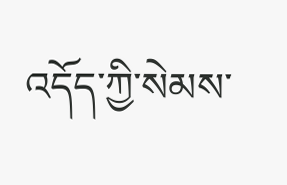འདོད་ཀྱི་སེམས་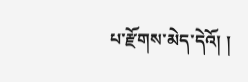པ་རྫོགས་མེད་དེའོ། །